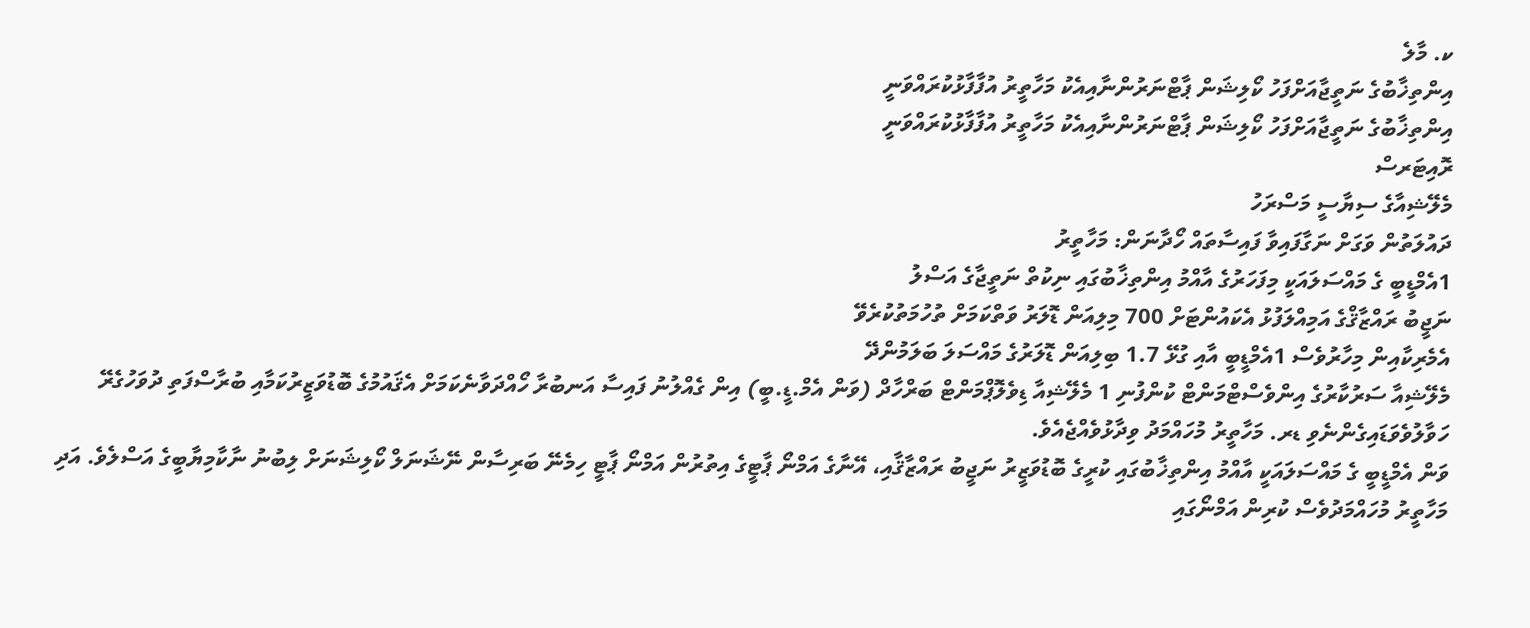ކ. މާލެ
އިންތިޚާބުގެ ނަތީޖާއަށްފަހު ކޯލިޝަން ޕާޓްނަރުންނާއިއެކު މަހާތީރު އުފާފާޅުކުރައްވަނީ
އިންތިޚާބުގެ ނަތީޖާއަށްފަހު ކޯލިޝަން ޕާޓްނަރުންނާއިއެކު މަހާތީރު އުފާފާޅުކުރައްވަނީ
ރޮއިޓަރސް
މެލޭޝިއާގެ ސިޔާސީ މަސްރަހު
ދައުލަތުން ވަގަށް ނަގާފައިވާ ފައިސާތައް ހޯދާނަން: މަހާތީރު
1އެމްޑީބީ ގެ މައްސަލައަކީ މިފަހަރުގެ އާއްމު އިންތިޚާބުގައި ނިކުތް ނަތީޖާގެ އަސްލު
ނަޖީބު ރައްޒާޤްގެ އަމިއްލަފުޅު އެކައުންޓަށް 700 މިލިއަން ޑޮލަރު ވަތްކަމަށް ތުހުމަތުކުރެވޭ
އެމެރިކާއިން މިހާރުވެސް 1އެމްޑީބީ އާއި ގުޅޭ 1.7 ބިލިއަން ޑޮލަރުގެ މައްސަލަ ބަލަމުންދޭ
މެލޭޝިއާ ސަރުކާރުގެ އިންވެސްޓްމަންޓް ކުންފުނި 1 މެލޭޝިއާ ޑިވެލޮޕްމަންޓް ބަރްހާދް (ވަން އެމް.ޑީ.ބީ) އިން ގެއްލުނު ފައިސާ އަނބުރާ ހޯއްދަވާނެކަމަށް އެޤައުމުގެ ބޮޑުވަޒީރުކަމާއި ބުރާސްފަތި ދުވަހުގެރޭ ހަވާލުވެވަޑައިގެންނެވި ޑރ. މަހާތީރު މުހައްމަދު ވިދާޅުވެއްޖެއެވެ.
ވަން އެމްޑީބީ ގެ މައްސަލައަކީ އާއްމު އިންތިޚާބުގައި ކުރީގެ ބޮޑުވަޒީރު ނަޖީބު ރައްޒާޤާއި، އޭނާގެ އަމްނޯ ޕާޓީގެ އިތުރުން އަމްނޯ ޕާޓީ ހިމެނޭ ބަރިސާން ނޭޝަނަލް ކޯލިޝަނަށް ލިބުނު ނާކާމިޔާބީގެ އަސްލެވެ. އަދި މަހާތީރު މުހައްމަދުވެސް ކުރިން އަމްނޯގައި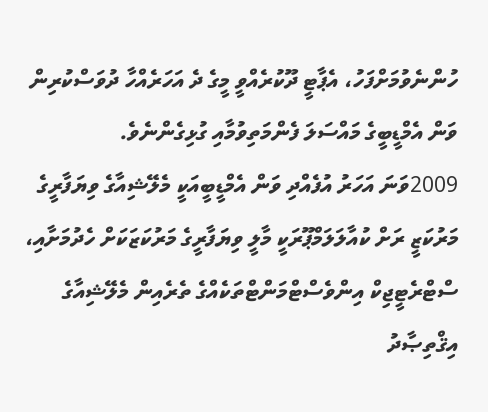ހުންނެވުމަށްފަހު، އެޕާޓީ ދޫކުރެއްވީ މީގެ ދެ އަހަރެއްހާ ދުވަސްކުރިން ވަން އެމްޑީބީގެ މައްސަލަ ފެންމަތިވުމާއި ގުޅިގެންނެވެ.
2009ވަނަ އަހަރު އުފެއްދި ވަން އެމްޑީބީއަކީ މެލޭޝިއާގެ ވިޔަފާރީގެ މަރުކަޒީ ރަށް ކުއާލަލަމްޕޫރަކީ މާލީ ވިޔަފާރީގެ މަރުކަޒަކަށް ހެދުމަށާއި، ސްޓްރެޓީޖިކް އިންވެސްޓްމަންޓްތަކެއްގެ ތެރެއިން މެލޭޝިއާގެ އިޤްތިޞާދު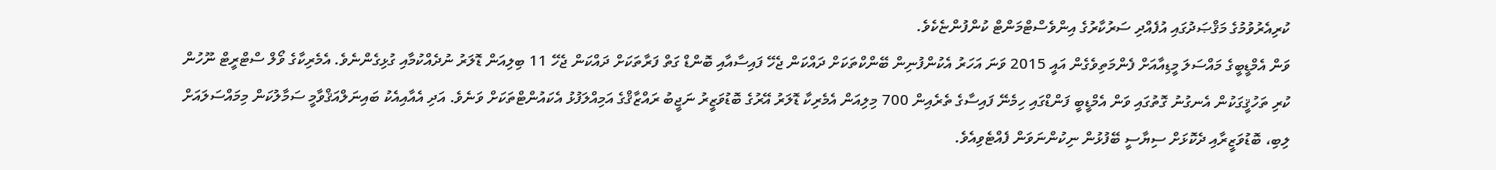ކުރިއެރުވުމުގެ މަޤްޞަދުގައި އުފެއްދި ސަރުކާރުގެ އިންވެސްޓްމަންޓް ކުންފުންޏެކެވެ.
ވަން އެމްޑީބީގެ މައްސަލަ މީޑިއާއަށް ފެންމަތިވެގެން އައީ 2015 ވަނަ އަހަރު އެކުންފުނިން ބޭންކްތަކަށް ދައްކަން ޖެހޭ ފައިސާއާއި ބޮންޑް ގަތް ފަރާތަކަށް ދައްކަން ޖެހޭ 11 ބިލިއަން ޑޮލަރު ނުދެއްކުމާއި ގުޅިގެންނެވެ. އެމެރިކާގެ ވޯލް ސްޓްރީޓް ނޫހުން ކުރި ތަހުޤީގަކުން އެނގުނު ގޮތުގައި ވަން އެމްޑީބީ ފަންޑްގައި ހިމެނޭ ފައިސާގެ ތެރެއިން 700 މިލިއަން އެމެރިކާ ޑޮލަރު އޭރުގެ ބޮޑުވަޒީރު ނަޖީބު ރައްޒާޤްގެ އަމިއްލަފުޅު އެކައުންޓްތަކަށް ވަނެވެ. އަދި އެއާއިއެކު ބައިނަލްއަޤްވާމީ ސަމާލުކަން މިމައްސަލައަށް ލިބި، ބޮޑުވަޒީރާއި ދެކޮޅަށް ސިޔާސީ ބޭފުޅުން ނިކުންނަވަން ފެއްޓެވިއެވެ.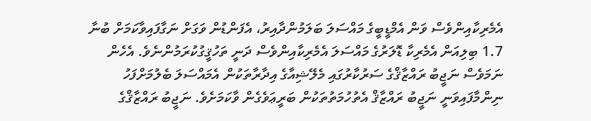އެމެރިކާއިންވެސް ވަން އެމްޑީބީގެ މައްސަލަ ބަލަމުންދާއިރު، އެފަންޑުން ވަގަށް ނަގާފައިވާކަމަށް ބުނާ 1.7 ބިލިއަން އެމެރިކާ ޑޮލަރުގެ މައްސަލަ އެމެރިކާއިންވެސް ދަނީ ތަހުޤީގުކުރަމުންނެވެ. އެހެން ނަމަވެސް ނަޖީބު ރައްޒާޤްގެ ސަރުކާރުގައި މެލޭޝިއާގެ އިދާރާތަކުން އެމައްސަލަ ބެލުމަށްފަހު ނިންމާފައިވަނީ ނަޖީބު ރައްޒާޤް އެތުހުމަތުތަކުން ބަރީޢަވެގެން ވާކަމަށެވެ. ނަޖީބު ރައްޒާޤްގެ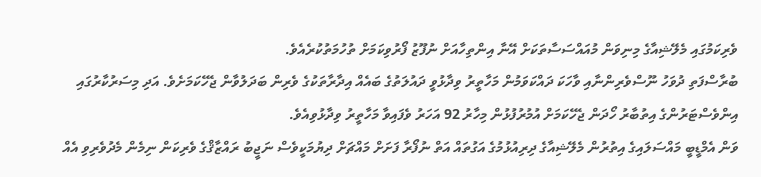ވެރިކަމުގައި މެލޭޝިއާގެ މިނިވަން މުއައްސަސާތަކަށް އޭނާ އިންތިހާއަށް ނުފޫޒު ފޯރުވިކަމަށް ތުހުމަތުކުރެއެވެ.
ބުރާސްފަތި ދުވަހު ނޫސްވެރިންނާއި ވާހަކަ ދައްކަވަމުން މަހާތީރު ވިދާޅުވީ ދައުލަތުގެ ބައެއް އިދާރާތަކުގެ ވެރިން ބަދަލުވާން ޖެހޭކަމަށެވެ. އަދި މިސަރުކާރުގައި އިންވެސްޓަރުންގެ އިތުބާރު ހޯދަން ޖެހޭކަމަށް އުމުރުފުޅުން މިހާރު 92 އަހަރު ވެފައިވާ މަހާތީރު ވިދާޅުވިއެވެ.
ވަން އެމްޑީބީ މައްސަލައިގެ އިތުރުން މެލޭޝިއާގެ ދިރިއުޅުމުގެ އަގުތައް އަތް ނުފޯރާ ފަށަށް މައްޗަށް ދިޔުމަކީވެސް ނަޖީބު ރައްޒާޤްގެ ވެރިކަން ނިމެން މެދުވެރިވި އެއް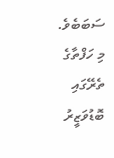ސަބަބެވެ.
މި ހަފްތާގެ ތެރޭގައި ބޮޑުވަޒީރު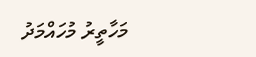މަހާތީރު މުހައްމަދު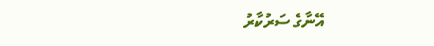އޭނާގެ ސަރުކާރު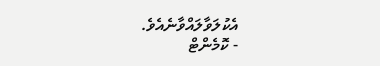އެކުލަވާލައްވާނެއެވެ.
- ކޮމެންޓް